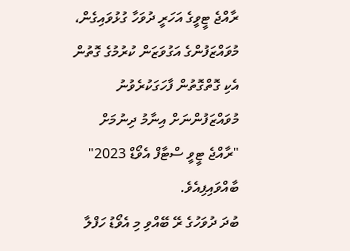ރާއްޖެ ޓީވީގެ އަހަރީ ދުވަހާ ގުޅުވައިގެން، މުވައްޒަފުންގެ އަގުވަޒަން ކުރުމުގެ ގޮތުން އެކި ގޮތްގޮތުން ފާހަގަކުރެވުނު މުވައްޒަފުންނަށް އިނާމު ދިނުމަށް "ރާއްޖެ ޓީވީ ސްޓާފް އެވޯޑް 2023" ބާއްވައިފިއެވެ.
ބުދަ ދުވަހުގެ ރޭ ބޭއްވި މި އެވޯޑު ހަފްލާ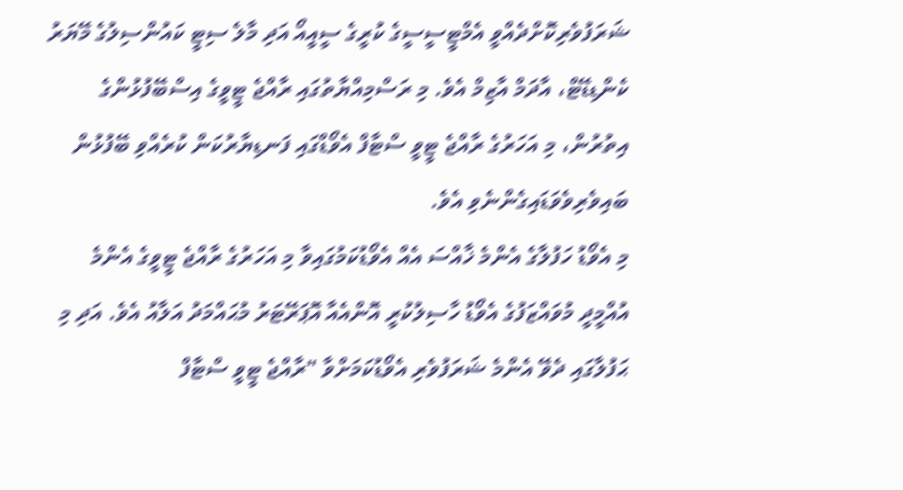ޝަރަފުވެރިކޮށްދެއްވީ އެމްޓީސީސީގެ ކުރީގެ ސީއީއޯ އަދި މާލެ ސިޓީ ކައުންސިލުގެ މޭޔަރު ކެންޑިޑޭޓް، އާދަމް އާޒިމް އެވެ. މި ރަސްމިއްޔާތުގައި ރާއްޖެ ޓީވީގެ އިސްބޭފުޅުންގެ އިތުރުން، މި އަހަރުގެ ރާއްޖެ ޓީވީ ސްޓާފް އެވޯޑްގައި ފަނޑިޔާރުކަން ކުރެއްވި ބޭފުޅުން ބައިވެރިވެވަޑައިގެންނެވި އެވެ.
މި އެވޯޑު ހަފުލާގެ އެންމެ ޚާއްސަ އެއް އެވޯޑުކަމުގައިވާ މި އަހަރުގެ ރާއްޖެ ޓީވީގެ އެންމެ އުއްމީދީ މުވައްޒަފުގެ އެވޯޑު ހާސިލުކުރީ އޮންއެއާ އޮޕަރޭޓަރު މުޙައްމަދު އަލާއު އެވެ. އަދި މި ޙަފުލާގައި ދެވޭ އެންމެ ޝަރަފުވެރި އެވޯޑުކަމަށްވާ "ރާއްޖެ ޓީވީ ސްޓާފް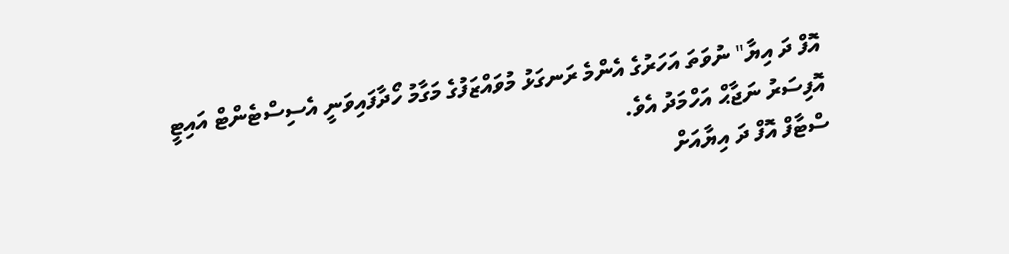އޮފް ދަ އިޔާ" ނުވަތަ އަހަރުގެ އެންމެ ރަނގަޅު މުވައްޒަފުގެ މަގާމު ހޯދާފައިވަނީ އެސިސްޓެންޓް އައިޓީ އޮފިސަރު ނަޖާޙް އަހްމަދު އެވެ.
ސްޓާފް އޮފް ދަ އިޔާއަށް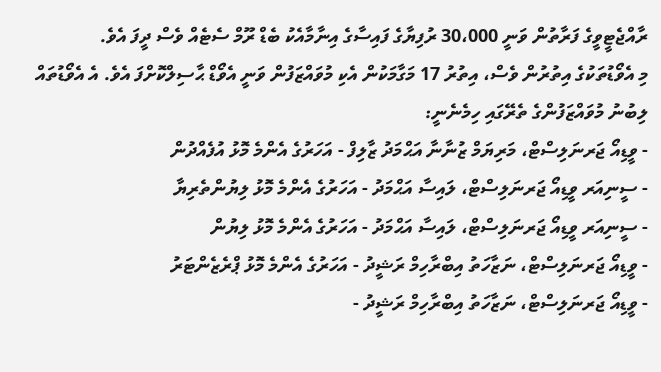ރާއްޖެޓީވީގެ ފަރާތުން ވަނީ 30،000 ރުފިޔާގެ ފައިސާގެ އިނާމާއެކު ބެޑް ރޫމް ސެޓެއް ވެސް ދީފަ އެވެ.
މި އެވޯޑުތަކުގެ އިތުރުން ވެސް، އިތުރު 17 މަގާމަކުން އެކި މުވައްޒަފުން ވަނީ އެވޯޑް ޙާސިލްކޮށްފަ އެވެ. އެ އެވޯޑުތައް ލިބުނު މުވައްޒަފުންގެ ތެރޭގައި ހިމެނެނީ:
- ވީޑިއޯ ޖަރނަލިސްޓް، މަރިޔަމް ޒުނާނާ އަޙްމަދު ޒާލިފް - އަހަރުގެ އެންމެ މޮޅު އުފެއްދުން
- ސީނިއަރ ވީޑިއޯ ޖަރނަލިސްޓް، ލައިސާ އަޙްމަދު - އަހަރުގެ އެންމެ މޮޅު ލިޔުންތެރިޔާ
- ސީނިއަރ ވީޑިއޯ ޖަރނަލިސްޓް، ލައިސާ އަޙްމަދު - އަހަރުގެ އެންމެ މޮޅު ލިޔުން
- ވީޑިއޯ ޖަރނަލިސްޓް، ނަޒާހަތު އިބްރާހިމް ރަޝީދު - އަހަރުގެ އެންމެ މޮޅު ޕްރެޒެންޓަރު
- ވީޑިއޯ ޖަރނަލިސްޓް، ނަޒާހަތު އިބްރާހިމް ރަޝީދު -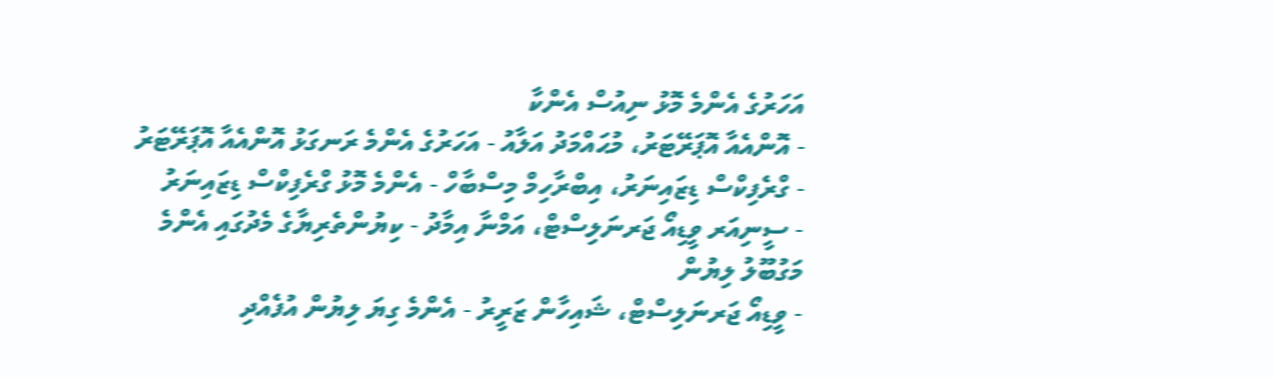އަހަރުގެ އެންމެ މޮޅު ނިއުސް އެންކާ
- އޮންއެއާ އޮޕަރޭޓަރު، މުޙައްމަދު އަލާއު - އަހަރުގެ އެންމެ ރަނގަޅު އޮންއެއާ އޮޕަރޭޓަރު
- ގްރެފިކްސް ޑިޒައިނަރު، އިބްރާހިމް މިސްބާހް - އެންމެ މޮޅު ގްރެފިކްސް ޑިޒައިނަރު
- ސީނިއަރ ވީޑިއޯ ޖަރނަލިސްޓް، އަމްނާ އިމާދު - ކިޔުންތެރިޔާގެ މެދުގައި އެންމެ މަގުބޫލު ލިޔުން
- ވީޑިއޯ ޖަރނަލިސްޓް، ޝައިހާން ޒަރީރު - އެންމެ ގިޔަ ލިޔުން އުފެއްދި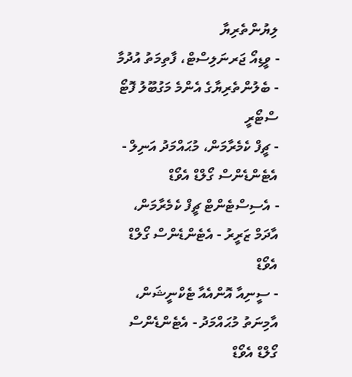ލިޔުންތެރިޔާ
- ވީޑިއޯ ޖަރނަލިސްޓް، ފާތިމަތު އުދުމާ - ބެލުންތެރިޔާގެ އެންމެ މަގުބޫލު ފޮޓޯ ސްޓޯރީ
- ޗީފް ކެމެރާމަން، މުޙައްމަދު އަނިލް - އެޓެންޑެންސް ގޯލްޑް އެވޯޑް
- އެސިސްޓެންޓް ޗީފް ކެމެރާމަން، އާދަމް ޒަރީރު - އެޓެންޑެންސް ގޯލްޑް އެވޯޑް
- ސީނިއާ އޮންއެއާ ޓެކްނީޝަން، އާމިނަތު މުޙައްމަދު - އެޓެންޑެންސް ގޯލްޑް އެވޯޑް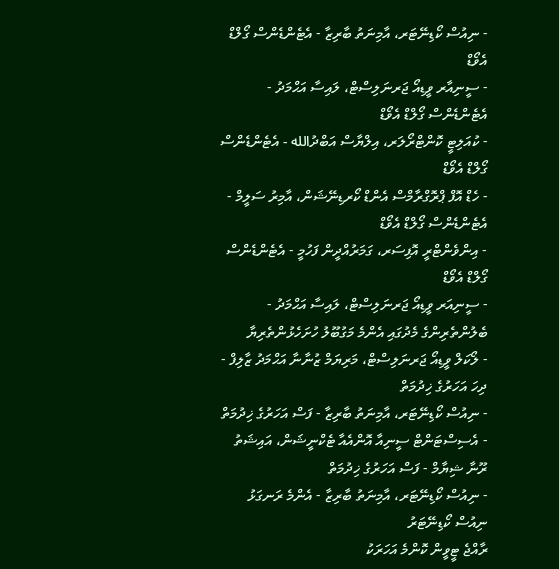- ނިއުސް ކޯޑިނޭޓަރ، އާމިނަތު ބާރިޒާ - އެޓެންޑެންސް ގޯލްޑް އެވޯޑް
- ސީނިއާރ ވީޑިއޯ ޖަރނަލިސްޓް، ލައިސާ އަޙްމަދު - އެޓެންޑެންސް ގޯލްޑް އެވޯޑް
- ކުއަލިޓީ ކޮންޓްރޯލަރ، އިލްޔާސް އަބްދުالله - އެޓެންޑެންސް ގޯލްޑް އެވޯޑް
- ހެޑް އޮފް ޕްރޮގްރާމްސް އެންޑް ކޯރޑިނޭޝަން، އާމިރު ސަލީމް - އެޓެންޑެންސް ގޯލްޑް އެވޯޑް
- އިންވެންޓްރީ އޮފިސަރ، ގަމަރުއްދީން ފަހުމީ - އެޓެންޑެންސް ގޯލްޑް އެވޯޑް
- ސީނިއަރ ވީޑިއޯ ޖަރނަލިސްޓް، ލައިސާ އަޙްމަދު - ބެލުންތެރިންގެ މެދުގައި އެންމެ މަގުބޫލު ހުށަހެޅުންތެރިޔާ
- ލޯކަލް ވީޑިއޯ ޖަރނަލިސްޓް، މަރިޔަމް ޒުނާނާ އަޙްމަދު ޒާލިފް - ދިހަ އަހަރުގެ ޚިދުމަތް
- ނިއުސް ކޯޑިނޭޓަރ، އާމިނަތު ބާރިޒާ - ފަސް އަހަރުގެ ޚިދުމަތް
- އެސިސްޓަންޓް ސީނިއާ އޮންއެއާ ޓެކްނީޝަން، އައިޝަތު ރޫނާ ޝިޔާމް - ފަސް އަހަރުގެ ޚިދުމަތް
- ނިއުސް ކޯޑިނޭޓަރ، އާމިނަތު ބާރިޒާ - އެންމެ ރަނގަޅު ނިއުސް ކޯޑިނޭޓަރު
ރާއްޖެ ޓީވީން ކޮންމެ އަހަރަކު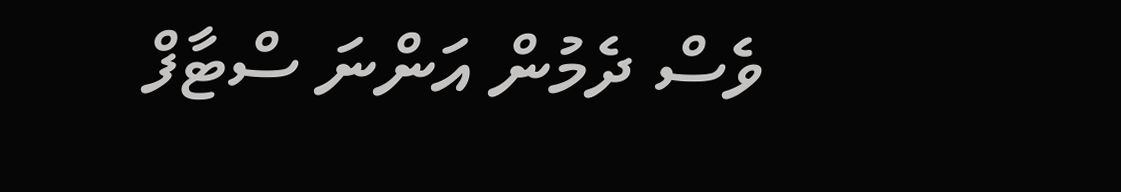ވެސް ދެމުން އަންނަ ސްޓާފް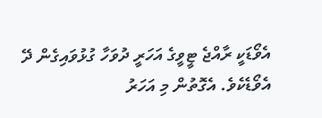އެވޯޑަކީ ރާއްޖެ ޓީވީގެ އަހަރީ ދުވަހާ ގުޅުވައިގެން ދޭ އެވޯޑެކެވެ. އެގޮތުން މި އަހަރު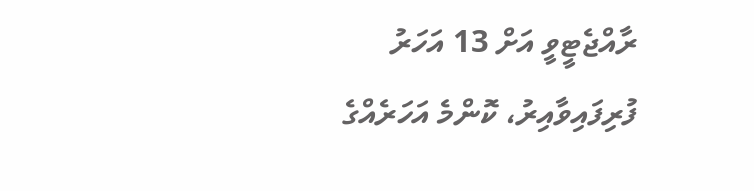ރާއްޖެޓީވީ އަށް 13 އަހަރު ފުރިފައިވާއިރު، ކޮންމެ އަހަރެއްގެ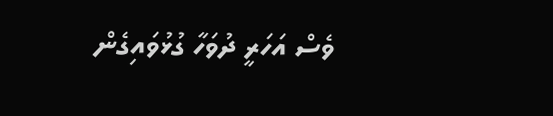ވެސް އަހަރީ ދުވަހާ ގުޅުވައިގެން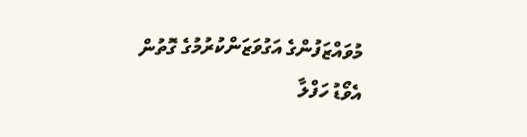މުވައްޒަފުންގެ އަގުވަޒަންކުރުމުގެ ގޮތުން އެވޯޑު ހަފްލާ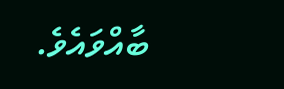ބާއްވައެވެ.